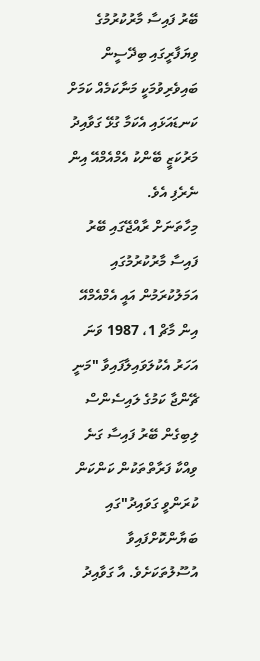ބޭރު ފައިސާ މާރުކުރުމުގެ ވިޔަފާރީގައި ބިދޭސީން ބައިވެރިވުމަކީ މަނާކަމެއް ކަމަށް ކަނޑައަޅައި އެކަމާ ގުޅޭ ގަވާއިދު މަރުކަޒީ ބޭންކު އެމްއެމްއޭ އިން ނެރެފި އެވެ.
މިހާތަނަށް ރާއްޖޭގައި ބޭރު ފައިސާ މާރުކުރުމުގައި އަމަލުކުރަމުން އައީ އެމްއެމްއޭ އިން މާޗް 1، 1987 ވަނަ އަހަރު އެކުލަވައިލާފައިވާ "މަނީ ޗޭންޖާ ކަމުގެ ލައިސެންސް ލިބިގެން ބޭރު ފައިސާ ގަނެ ވިއްކާ ފަރާތްތަކުން ކަންކަން ކުރަންވީ ގަވައިދު"ގައި ބަޔާންކޮށްފައިވާ އުސޫލުތަކަށެވެ. އާ ގަވާއިދު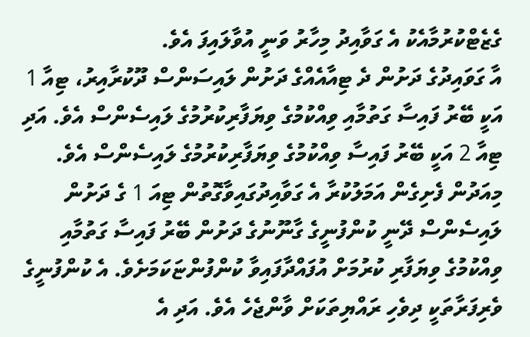ގެޒެޓްކުރުމާއެކު އެ ގަވާއިދު މިހާރު ވަނީ އުވާލައިފަ އެވެ.
އާ ގަވައިދުގެ ދަށުން ދެ ޓިއާއެއްގެ ދަށުން ލައިސަންސް ދޫކުރާއިރު، ޓިއާ 1 އަކީ ބޭރު ފައިސާ ގަތުމާއި ވިއްކުމުގެ ވިޔަފާރިކުރުމުގެ ލައިސެންސް އެވެ. އަދި ޓިއާ 2 އަކީ ބޭރު ފައިސާ ވިއްކުމުގެ ވިޔަފާރިކުރުމުގެ ލައިސެންސް އެވެ.
މިއަދުން ފެށިގެން އަމަލުކުރާ އެ ގަވާއިދުގައިވާގޮތުން ޓިއަ 1 ގެ ދަށުން ލައިސެންސް ދޭނީ ކުންފުނީގެ ގާނޫނުގެ ދަށުން ބޭރު ފައިސާ ގަތުމާއި ވިއްކުމުގެ ވިޔަފާރި ކުރުމަށް އުފައްދާފައިވާ ކުންފުންޏަކަމަށެވެ. އެ ކުންފުނީގެ ވެރިފަރާތަކީ ދިވެހި ރައްޔިތަކަށް ވާންޖެހެ އެވެ. އަދި އެ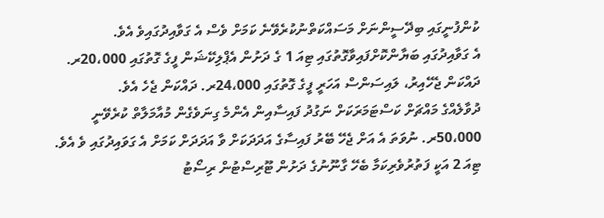ކުންފުނީގައި ބިދޭސީންނަށް މަސައްކަތްނުކުރެވޭނެ ކަމަށް ވެސް އެ ގަވާއިދުގައިވެ އެވެ.
އެ ގަވާއިދުގައި ބަޔާންކޮށްފައިވާގޮތުގައި ޓިއަ 1 ގެ ދަށުން އެޕްލިކޭޝަން ފީގެ ގޮތުގައި 20،000ރ. ދައްކަން ޖެހޭއިރު، ލައިސަންސް އަހަރީ ފީގެ ގޮތުގައި 24،000ރ. ދައްކަން ޖެހެ އެވެ.
ދުވާލެއްގެ މައްޗަށް ކަސްޓަމަރަކަށް ނަގުދު ފައިސާއިން އެންމެ ގިނަވެގެން މުއާމަލާތް ކުރެވޭނީ 50،000ރ. ނުވަތަ އެ އަށް ޖެހޭ ބޭރު ފައިސާގެ އަދަދަކަށް ވާ އަދަދަށް ކަމަށް އެ ގަވައިދުގައި ވެ އެވެ.
ޓިއަ 2 އަކީ ފަތުރުވެރިކަމާ ބެހޭ ގާނޫނުގެ ދަށުން ޓޫރިސްޓުން ރިސޯޓު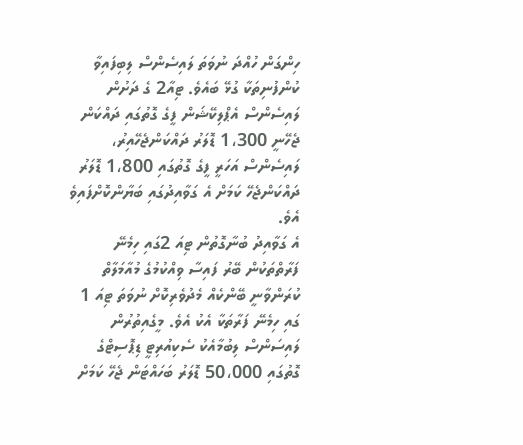ހިންގަން ހުއްދަ ނުވަތަ ލައިސެންސް ލިބިފައިވާ ކުންފުނިތަކާ ގުޅޭ ބައެވެ. ޓިއާ2 ގެ ދަށުން ލައިސެންސް އެޕްލިކޭޝަން ފީގެ ގޮތުގައި ދައްކަން ޖެހޭނީ 1،300 ޑޮލަރު ދައްކަންޖެހޭއިރު، ލައިސެންސް އަހަރީ ފީގެ ގޮތުގައި 1،800 ޑޮލަރު ދައްކަންޖެހޭ ކަމަށް އެ ގަވާއިދުގައި ބަޔާންކޮށްފައިވެ އެވެ.
އެ ގަވާއިދު ބުނާގޮތުން ޓިއަ 2ގައި ހިމެނޭ ފަރާތްތަކުން ބޭރު ފައިސާ ވިއްކުމުގެ މުއާމަލާތް ކުރަންވާނީ ބޭންކެއް މެދުވެރިކޮށް ނުވަތަ ޓިއަ 1 ގައި ހިމެނޭ ފަރާތަކާ އެކު އެވެ. މީގެއިތުރުން ލައިސަންސް ލިބުމާއެކު ސެކިއުރިޓީ ޑިޕޮސިޓްގެ ގޮތުގައި 50،000 ޑޮލަރު ބަހައްޓަން ޖެހޭ ކަމަށް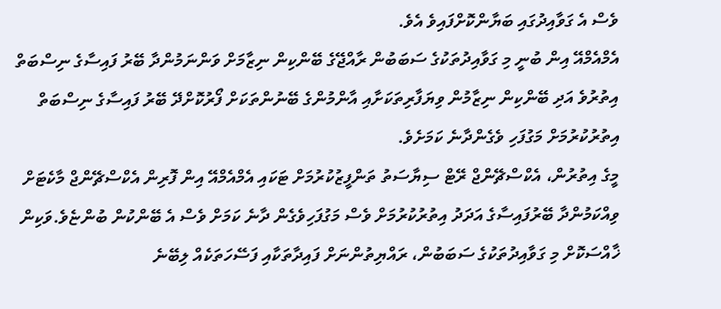ވެސް އެ ގަވާއިދުގައި ބަޔާންކޮށްފައިވެ އެވެ.
އެމްއެމްއޭ އިން ބުނީ މި ގަވާއިދުތަކުގެ ސަބަބުން ރާއްޖޭގެ ބޭންކިން ނިޒާމަށް ވަންނަމުންދާ ބޭރު ފައިސާގެ ނިސްބަތް އިތުރުވެ އަދި ބޭންކިން ނިޒާމުން ވިޔަފާރިތަކަށާއި އާންމުންގެ ބޭނުންތަކަށް ފޯރުކޮށްދޭ ބޭރު ފައިސާގެ ނިސްބަތް އިތުރުކުރުމަށް މަގުފަހި ވެގެންދާނެ ކަމަށެވެ.
މީގެ އިތުރުން، އެކްސްޗޭންޖް ރޭޓް ސިޔާސަތު ތަންފީޒުކުރުމަށް ޓަކައި އެމްއެމްއޭ އިން ފޮރިން އެކްސްޗޭންޖް މާކެޓަށް ވިއްކަމުންދާ ބޭރުފައިސާގެ އަދަދު އިތުރުކުރުމަށް ވެސް މަގުފަހިވެގެން ދާނެ ކަމަށް ވެސް އެ ބޭންކުން ބުންޏެވެ.ވަކިން ޚާއްސަކޮށް މި ގަވާއިދުތަކުގެ ސަބަބުން، ރައްޔިތުންނަށް ފައިދާތަކާއި ފަސޭހަތަކެއް ލިބޭނެ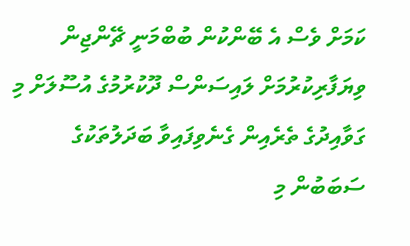ކަމަށް ވެސް އެ ބޭންކުން ބުބްމަނީ ޗޭންޖިން ވިޔަފާރިކުރުމަށް ލައިސަންސް ދޫކުރުމުގެ އުސޫލަށް މި ގަވާއިދުގެ ތެރެއިން ގެނެވިފައިވާ ބަދަލުތަކުގެ ސަބަބުން މި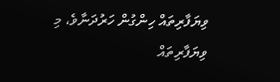ވިޔަފާރިތައް ހިންގުން ހަރުދަނާވެ، މި ވިޔަފާރިތައް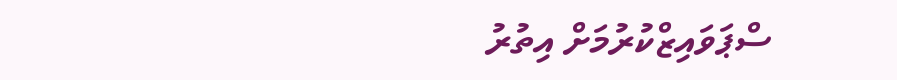ސްޕަވައިޒްކުރުމަށް އިތުރު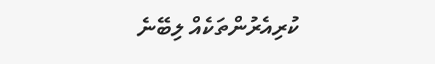ކުރިއެރުންތަކެއް ލިބޭނެ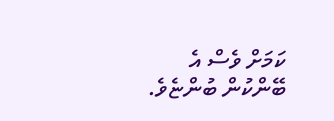ކަމަށް ވެސް އެ ބޭންކުން ބުންޏެވެ.